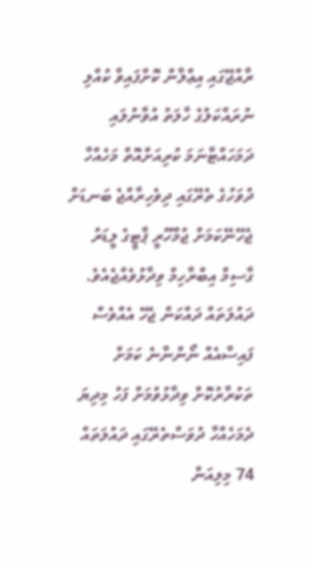ރާއްޖޭގައި އިޢްލާން ކޮށްފައިވާ ކުއްލި ނުރައްކަލުގެ ހާލަތު އުވާނުލައި ދަމަހައްޓާނަމަ ކުރިއަށްއޮތް މަހެއްހާ ދުވަހުގެ ތެރޭގައި ދިވެހިރާއްޖެ ބަނޑަށް ޖެހޭނޭކަމަށް ޖުމްހޫރީ ޕާޓީގެ ލީޑަރު ގާސިމް އިބްރާހިމް ވިދާޅުވެއްޖެއެވެ.
ދައުލަތައް ދައްކަން ޖެހޭ އެއްވެސް ފައިސާއެއް ނޯންނާނެ ކަމަށް ތަކުރާރުކޮށް ވިދާޅުވުމަށް ފަހު މިދިޔަ ދެމަހެއްހާ ދުވަސްތެރޭގައި ދައުލަތައް 74 މިލިއަން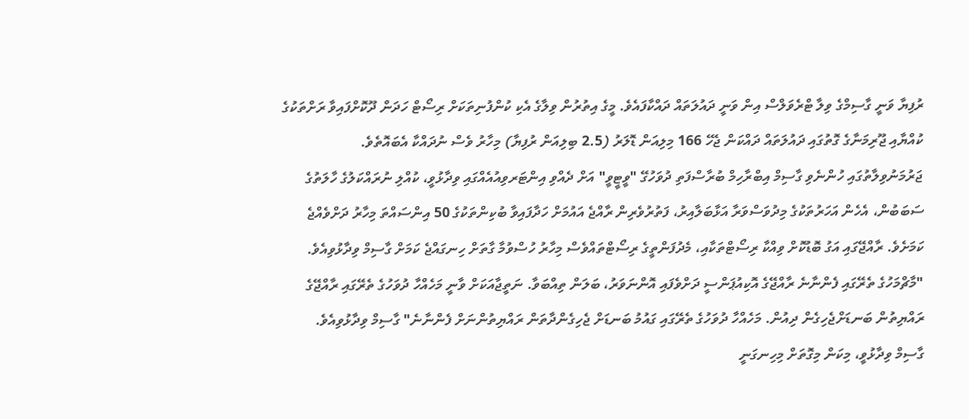ރުފިޔާ ވަނީ ގާސިމްގެ ވިލާ ޓްރެވަލްސް އިން ވަނީ ދައުލަތައް ދައްކާފައެވެ. މީގެ އިތުރުން ވިލާގެ އެކި ކުންފުނިތަކަށް ރިސޯޓް ހަދަން ދޫކޮށްފައިވާ ރަށްތަކުގެ ކުއްޔާއި ޖޫރިމަނާގެ ގޮތުގައި ދައުލަތައް ދައްކަން ޖެހޭ 166 މިލިއަން ޑޮލަރު (2.5 ބިލިއަން ރުފިޔާ) މިހާރު ވެސް ނުދައްކާ އެބައޮތެވެ.
ޖަރުމަނުވިލާތުގައި ހުންނެވި ގާސިމް އިބްރާހިމް ބުރާސްފަތި ދުވަހުގޭ "ވީޓީވީ" އަށް ދެއްވި އިންޓަރވިއުއެއްގައި ވިދާޅުވީ، ކުއްލި ނުރައްކަލުގެ ހާލަތުގެ ސަބަބުން، އެހެން އަހަރުތަކުގެ މިދުވަސްވަރާ އަޅާބަލާއިރު، ފަތުރުވެރިން ރާއްޖެ އައުމަށް ހަދާފައިވާ ބުކިންތަކުގެ 50 އިންސައްތަ މިހާރު ދަށްވެއްޖެ ކަމަށެވެ. ރާއްޖޭގައި އަގު ބޮޑުކޮށް ވިއްކާ ރިސޯޓްތަކާއި، މެދުފަންތީގެ ރިސޯޓްތައްވެސް މިހާރު ހުސްވުމާ ގާތަށް ހިނގައްޖެ ކަމަށް ގާސިމް ވިދާޅުވިއެވެ.
"މާޗްމަހުގެ ތެރޭގައި ފެންނާނެ ރާއްޖޭގެ އޮކިއުޕަންސީ ދަށްވެފައި އޮންނަވަރު، ބަލަން ތިއްބަވާ. ނަތީޖާއަކަށް ވާނީ މަހެއްހާ ދުވަހުގެ ތެރޭގައި ރާއްޖޭގެ ރައްޔިތުން ބަނޑަށްޖެހިގެން ދިއުން. މަހެއްހާ ދުވަހުގެ ތެރޭގައި ގައުމު ބަނޑަށް ޖެހިގެންދާތަން ރައްޔިތުންނަށް ފެންނާނެ" ގާސިމް ވިދާޅުވިއެވެ.
ގާސިމް ވިދާޅުވީ، މިކަން މިގޮތަށް މިހިނގަނީ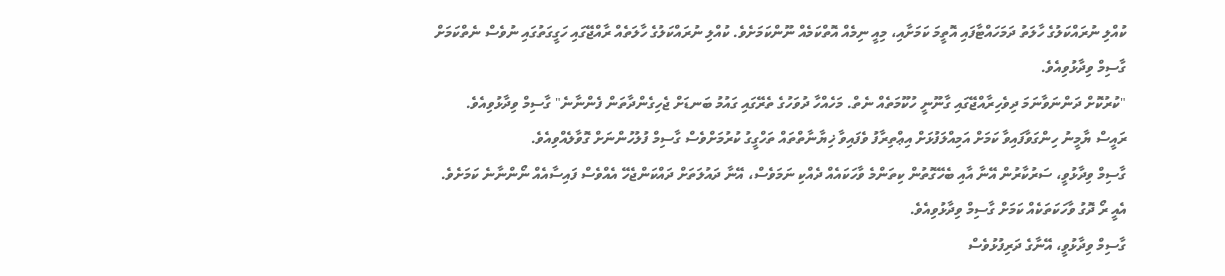ކުއްލި ނުރައްކަލުގެ ހާލަތު ދަމަހައްޓާފައި އޮތީމަ ކަމަށާއި، މިއީ ނިމެއް އޮތްކަމެއް ނޫންކަމަށެވެ. ކުއްލި ނުރައްކަލުގެ ހާލަތެއް ރާއްޖޭގައި ހަގީގަތުގައި ނުވެސް ނެތްކަމަށް ގާސިމް ވިދާޅުވިއެވެ.
"ކުރުކޮށް ދަންނަވާނަމަ ދިވެހިރާއްޖޭގައި ގާނޫނީ ހުކޫމަތެއް ނެތް. މަހެއްހާ ދުވަހުގެ ތެރޭގައި ގައުމު ބަނޑަށް ޖެހިގެންދާތަން ފެންނާނެ" ގާސިމް ވިދާޅުވިއެވެ.
ރައީސް ޔާމީނު ހިންގަވާފައިވާ ކަމަށް އަމިއްލަފުޅަށް އިޢްތިރާފު ވެފައިވާ ޚިޔާނާތްތައް ތަހްގީގު ކުރުމަށްވެސް ގާސިމް ފުލުހުންނަށް ގޮވާލެއްވިއެވެ.
ގާސިމް ވިދާޅުވީ، ސަރުކާރުން އޭނާ އާއި ބެހޭގޮތުން ކިތަންމެ ވާހަކައެއް ދެއްކި ނަމަވެސް، އޭނާ ދައުލަތަށް ދައްކަންޖެހޭ އެއްވެސް ފައިސާއެއް ނޯންނާނެ ކަމަށެވެ. އެއީ ރޯ ދޮގު ވާހަކަތަކެއް ކަމަށް ގާސިމް ވިދާޅުވިއެވެ.
ގާސިމް ވިދާޅުވީ، އޭނާގެ ދަރިފުޅުވެސް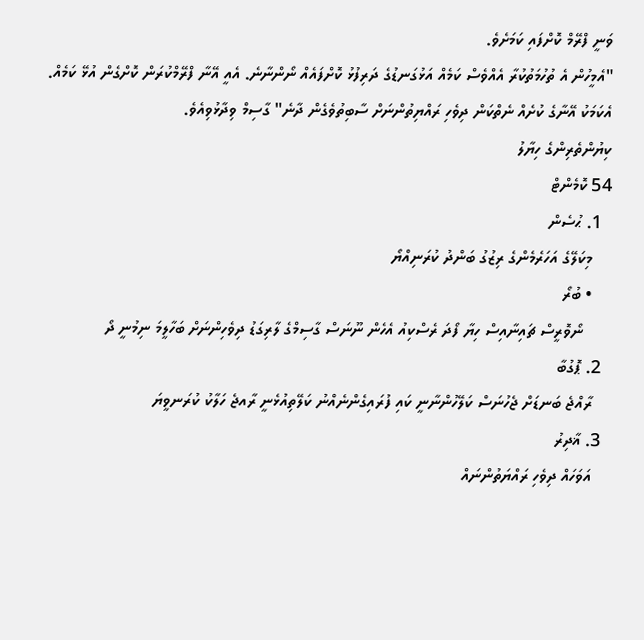ވަނީ ފްރޭމް ކޮށްފައި ކަމަށެވެ.
"އެމީހުން އެ ތުހުމަތުކުރާ އެއްވެސް ކަމެއް އަޅުގަނޑުގެ ދަރިފުޅު ކޮށްފައެއް ނޯންނާނެ. އެއީ އޭނާ ފްރޭމްކުރަން ކޮށްގެން އުޅޭ ކަމެއް. އެކަމަކު އޭނާގެ ކުށެއް ނެތްކަން ދިވެހި ރައްޔިތުންނަށް ސާބިތުވެގެން ދާނެ" ގާސިމް ވިދާޅުވިއެވެ.
ކިޔުންތެރިންގެ ހިޔާލު
54 ކޮމެންޓް
  1. ޙުސެން
    މިކަލޭގެ އަހަރެމެންގެ ރިޒުގު ބަންދު ކުރަނިއްޔޯ
    • ބުރޯ
      ނޯވޮރީސް ޗައިނާއިސް ހިޔާ ފޯދަ ރެސްކިއު އެހެން ނޫނަސް ގާސިމްގެ ލާރިގަޑު ދިވެހިންނަށް ބަހާލީމަ ނިމުނީ ދޯ
  2. ޕޮގުބާ
    ރާއްޖެ ބަނޑަށް ޖެހުނަސް ކަލޭހުންނާނީ ކައި ފުރައިގެންނެއްނު ކަލޭތިއުޅެނީ ރާއޖެ ހަލާކު ކުރަނވީޔަ
  3. ޣާދިރު
    އަވަހައް ދިވެހި ރައްޔަތުންނައް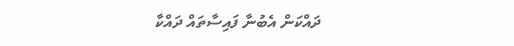ދައްކަން އެބުނާ ފައިސާތައް ދައްކާ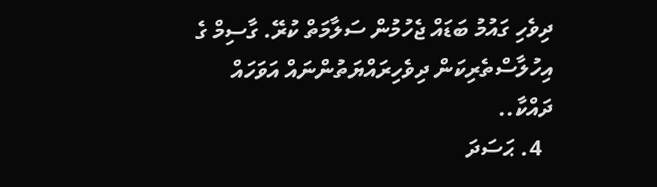ދިވެހި ގައުމު ބަޑައް ޖެހުމުން ސަލާމަތް ކުރޭ. ގާސިމް ގެ އިހުލާސްތެރިކަން ދިވެހިރައްޔަތުންނައް އަވަހައް ދައްކާ..
  4. ޙަސަދަ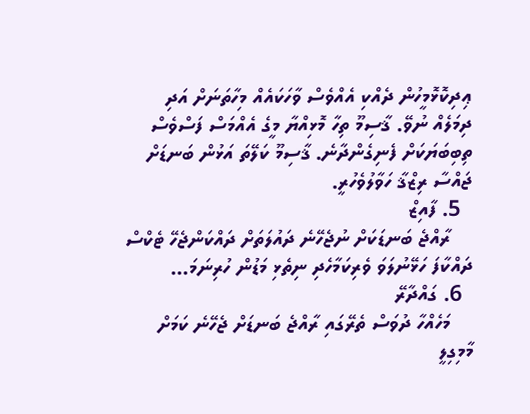ޢިދިކޮޅޮމީހުން ދެއްކި އެއްވެސް ވާހަކައެއް މިހާތަނަށް އަދި ދިމަލެއް ނުވޭ. ޤާސިމޫ ތިހާ މޮޅިއްޔާ މީގެ އެއްމަސް ފަސްވެސް ތިބިބަޔަކަށް ފެނިގެންދާނެ. ޤާސިމޫ ކަލޭތަ އަޅުން ބަނޑަށް ޖައްސާ ރިޒްޤާ ހަވާލުވެހުރީ.
  5. ފާއިޒް
    ރާއްޖެ ބަނޑަކަށް ނުޖެހޭނެ ދައުލަތަށް ދައްކަންޖެހޭ ޓެކްސް ދައްކާފަ ހަޅޭނުލަވަ ވެރިކަމާހެދި ނިތެޅި މަޑުން ހުރިނަމަ...
  6. ގައްދާރޭ
    މަހެއްހާ ދުވަސް ތެރޭގައި ރާއްޖެ ބަނޑަށް ޖެހޭނެ ކަމަށް މާމިގިލީ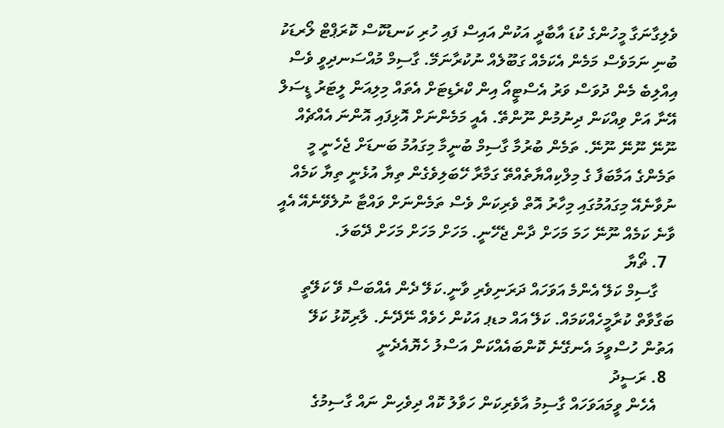ވެލިގާނަގާ މީހުންގެ ކުޑަ އާބާދީ އަކުން އައިސް ފައި ހުރި ކަނޑުކޮސް ކޮރަޕްޓް ލޯރޑަކު ބުނި ނަމަވެސް މަމެން އެކަމެއް ގަބޫލެއް ނުކުރާނަމޭ. ގާސިމް މުއްސަނދިވީ ވެސް އިއްލިބެ މެން ދުވަސް ވަރު އެސްޓީއޯ އިން ކްރެޑިޓަށް އެތައް މިލިއަން ލީޓަރު ޑީސަލް އޭނާ އަށް ވިއްކަން ދިނުމުން ނޫންތޭ. އެއީ މަމެންނަށް އޮޅިފައި އޮންނަ އެއްޗެއް ނޫނޭ ނޫނޭ ނޫނޭ. ތަމެން ބުރުމާ ގާސިމް ބުނީމާ މިގައުމު ބަނޑަށް ޖެހެނީ މީ ތަމެންގެ އަމާބަފާ ގެ މިލްކިއްޔާތެއްތޭ ގަމާރާ ހޭބަލިވެގެން ތިޔާ އުޅެނީ ތިޔާ ކަމެއް ނުވާނެއޭ މިގައުމުގައި މިހާރު އޮތް ވެރިކަން ވެސް ތަމެންނަށް ވައްޓާ ނުލެވޭނެއޭ އެއީ ވާނެ ކަމެއް ނޫނޭ ހަމަ މަހަށް ދާން ޖެހޭނީ. މަހަށް މަހަށް މަހަށް ދޭބަލަ.
  7. ޡޯޔާ
    ގާސިމް ކަލޭ އެންމެ އަވަހައް ދަރަނިވެރި ވާނީ.ކަލޭ ދެން އެއްބަސް ވޭ ކަލޭތީ ބަގާވާތް ކުރާމީހެއްކަމައް. ކަލޭ އައް މޑޕ އަކުން ހެވެއް ނޭދޭނެ. ލާރިކޮޅު ކަލޭ އަތުން ހުސްވީމަ އެނގޭނެ ކޮންބައެއްކަން އަސްލު ހެޔޮއެދެނީ
  8. ރަސީދު
    އެހެން ވީމައަވަހައް ގާސިމު އާވެރިކަން ހަވާލު ކޮއް ދިވެހިން ނައް ގާސިމުގެ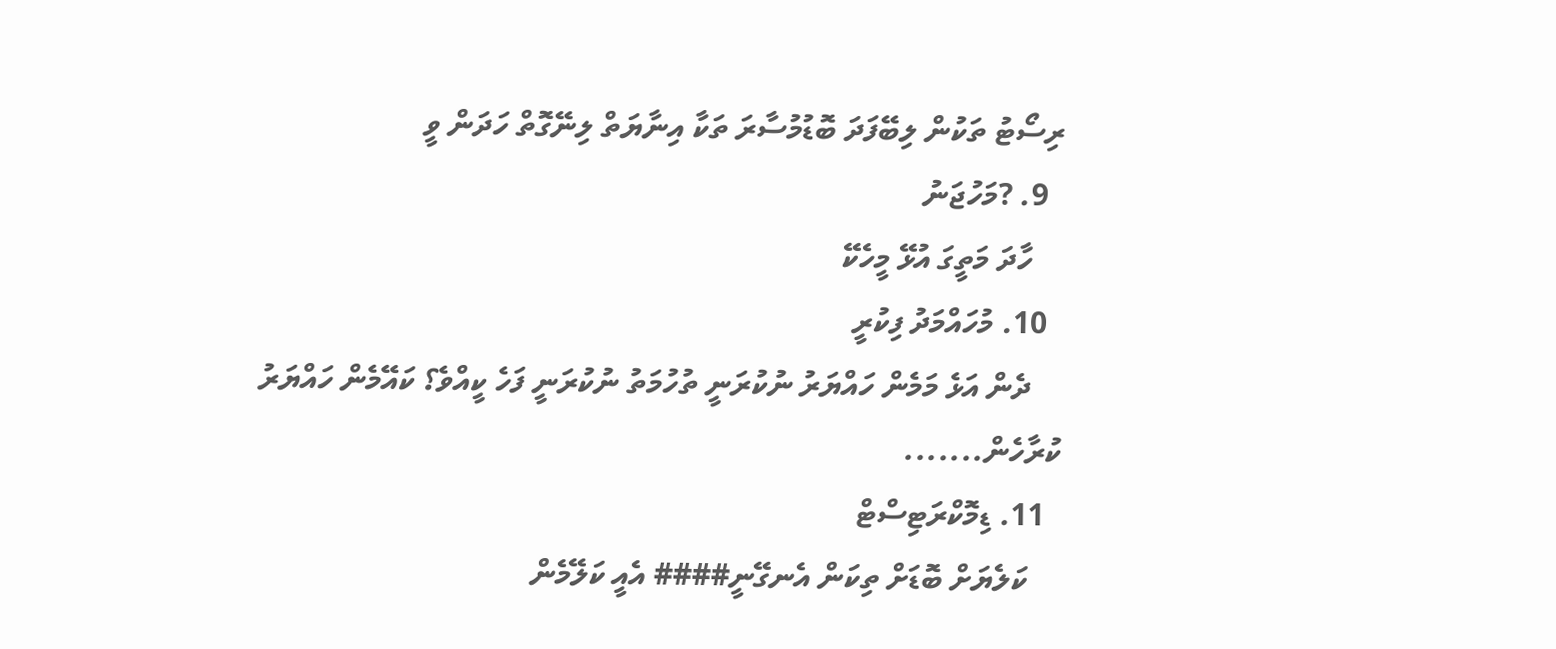ރިސޯޓު ތަކުން ލިބޭފަދަ ބޮޑުމުސާރަ ތަކާ އިނާޔަތް ލިނޭގޮތް ހަދަން ވީ
  9. ?މަހުޖަނު
    ހާދަ މަތީގަ އުޅޭ މީހެކޭ
  10. މުހައްމަދު ފިކުރީ
    ދެން އަޅެ މަމެން ހައްޔަރު ނުކުރަނީ ތުހުމަތު ނުކުރަނީ ފަހެ ކީއްވެ؟ ކައޭމެން ހައްޔަރު ކުރާހެން.......
  11. ޑިމޮކްރަޓިސްޓް
    ކަލެޔަށް ބޮޑަށް ތިކަން އެނގޭނީ#### އެއީ ކަލޭމެން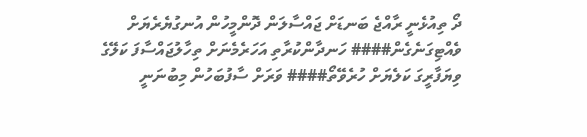ދޯ ތިއުޅެނީ ރާއްޖެ ބަނޑަށް ޖައްސާލަން ދޮންމީހުން އުނގުޔެރެޔަށް ވެއްޓިގަނެގެން#### ހަނދާންކުރާތި އަހަރެމެނަށް ތިހާލުޖައްސާފަ ކަލޭގެ ވިޔަފާރީގަ ކަލެޔަށް ހުރެވޭތޯ#### ވަރަށް ސާފުބަހުން މިބުނަނީ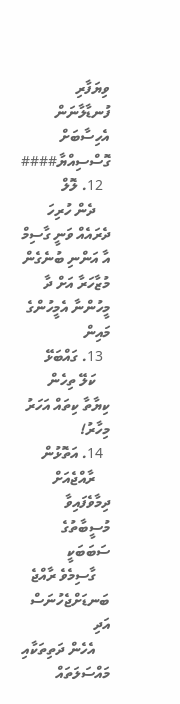ވިޔަފާރި ފުނޑާލާނަން އެހިސާބަށް ގޮސްސިއްޔާ####
  12. ލޮލް
    ދެން ހުރިހަ ދެރައެއް ވަނީ ގާސިމް އާ އަންނި ބުނެގެން މުޒާހަރާ އަށް ދާ މީހުންނާ އެމީހުންގެ މައިން
  13. ގައްބަޅޭ
    ކަލޭ ތިހެން ކިޔާތާ ކިތައް އަހަރު މިހާރު!
  14. އަތޮޅުން
    ރާއްޖެއަށް ދިމާވެފައިވާ މުސީބާތުގެ ސަބަބަކީ
    ގާސިމެވެ ރާއްޖެ ބަނޑަށްޖެހުނަސް އަދި
    އެހެން ދަތިތަކާއި މައްސަލަތައް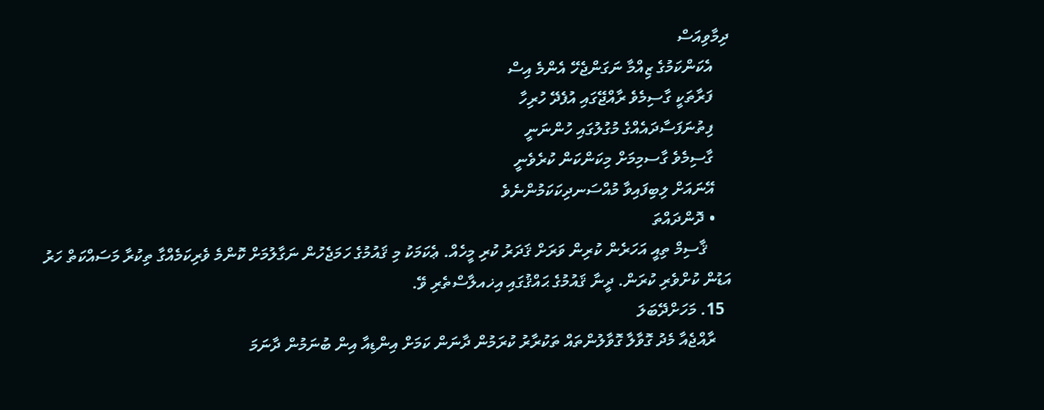ދިމާވިއަސް
    އެކަންކަމުގެ ޒިއްމާ ނަގަންޖެހޭ އެންމެ އިސް
    ފަރާތަކީ ގާސިމެވެ ރާއްޖޭގައި އުފެދޭ ހުރިހާ
    ފިތުނަފަސާދައެއްގެ މުގުލުގައި ހުންނަނީ
    ގާސިމެވެ ގާސމިމަށް މިކަންކަން ކުރެވެނީ
    އޭނައަށް ލިބިފައިވާ މުއްސަނދިކަކަމުންނެވެ
    • ދޮންދައްތަ
      ޤާސިމް ތިއީ އަހަރެން ކުރިން ވަރަށް ޤަދަރު ކުރި މީހެއް. ޢެކަމަކު މި ޤައުމުގެ ހަމަޖެހުން ނަގާލުމަށް ކޮންމެ ވެރިކަމެއްގާ ތިކުރާ މަސައްކަތް ހަރު އަޑުން ކުށްވެރި ކުރަން. ދީނާ ޤައުމުގެ ޙައްޤުގައި އިޚއލާސްތެރި ވޭ.
  15. މަހަށްދޭބަލަ
    ރާއްޖެއާ މެދު ގޮވާލާ ގޮވާލުންތައް ތަކުރާރު ކުރަމުން ދާނަން ކަމަށް އިންޑިއާ އިން ބުނަމުން ދާނަމަ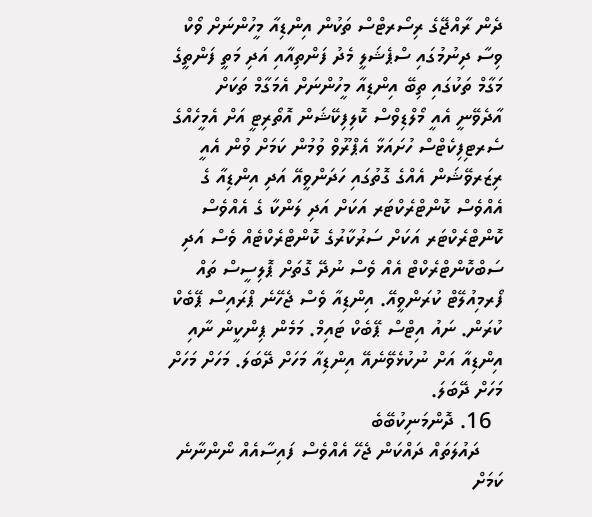ދެން ރާއްޖޭގެ ރިސޯރޓްސް ތަކުން އިންޑިއާ މީހުންނަށް ވޯކް ވިސާ ދިނުމުގައި ސްޕެޝަލީ މެދު ފަންތިއާއި އަދި މަތީ ފަންތީގެ މަގާމް ތަކުގައި ތިބޭ އިންޑިއާ މީހުންނަށް އެމަގާމް ތަކަށް އާދެވޭނީ އެއީ މޯލްޑިވްސް ކޮލިފިކޭޝަން އޮތޯރިޓީ އަށް އެމީހެއްގެ ސެރޓިފިކެޓްސް ހުށައަޅާ އެޕްރޫވް ވުމުން ކަމަށް ވުން އެއީ ރިޒަރވޭޝަން އެއްގެ ގޮތުގައި ހަދަންވީއޭ އަދި އިންޑިއާ ގެ އެއްވެސް ކޮންޓްރެކްޓަރ އަކަށް އަދި ލަންކާ ގެ އެއްވެސް ކޮންޓްރެކްޓަރ އަކަށް ސަރުކާރުގެ ކޮންޓްރެކްޓެއް ވެސް އަދި ސަބްކޮންޓްރެކްޓް އެއް ވެސް ނުދޭ ގޮތަށް ޕޮލިސީސް ތައް ފޯރމިއުލޭޓް ކުރަންވީއޭ. އިންޑިއާ ވެސް ޖެހޭނެ ޕްރައިސް ޕޭބެކް ކުރަން. ނައު އިޓްސް ޕޭބެކް ޓައިމް. މަމެން ޕިންކީން ނާއި އިންޑިއާ އަށް ނުކުޅެވޭނެއޭ އިންޑިއާ މަހަށް ދޭބަލަ. މަހަށް މަހަށް މަހަށް ދޭބަލަ.
  16. ދޮންމަނިކުބޭބެ
    ދައުލަތައް ދައްކަން ޖެހޭ އެއްވެސް ފައިސާއެއް ނޯންނާނެ ކަމަށް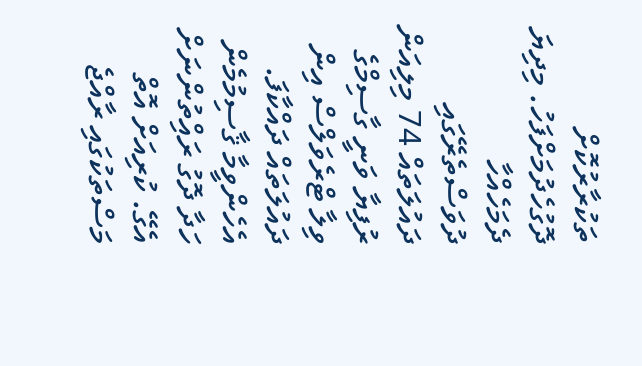ތަކުރާރުކޮށް ދޮގުހެދުމަށްފަހު. މިދިޔަ ދެމަހެއްހާ ދުވަސްތެރޭގައި ދައުލަތައް 74 މިލިއަން ރުފިޔާ ވަނީ ގާސިމްގެ ވިލާ ޓްރެވަލްސް އިން ދައުލަތައް ދައްކާފަ. އެހެންވީމާ ޤާސިމުމެން ހަދާ ދޮގު ރައްިތުންނަށް އެގޭ. ކުރިއަށް އޮތް މަސްތަކުގައި ރާއްޖެ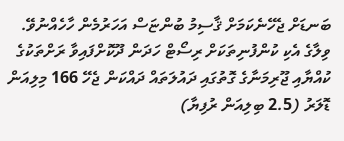ބަނޑަށް ޖެހޭނެކަމަށް ޤާސިމު ބުންޏަސް އަހަރުމެން ހާހެއްނުވޭ. ވިލާގެ އެކި ކުންފުނިތަކަށް ރިސޯޓް ހަދަން ދޫކޮށްފައިވާ ރަށްތަކުގެ ކުއްޔާއި ޖޫރިމަނާގެ ގޮތުގައި ދައުލަތައް ދައްކަން ޖެހޭ 166 މިލިއަން ޑޮލަރު (2.5 ބިލިއަން ރުފިޔާ)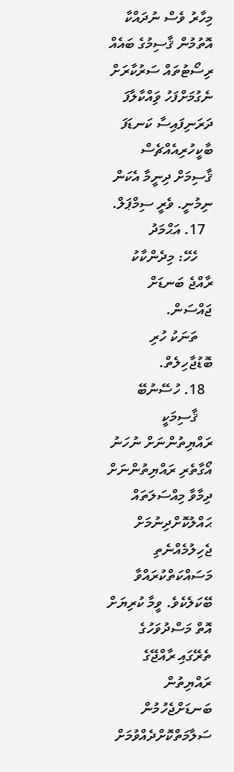މިހާރު ވެސް ނުދައްކާ އޮތުމުން ޤާސިމުގެ ބައެއް ރިސޯޓުތައް ސަރުކާރަށް ނެގުމަށްފަހު ވިައްކާލާފަ ދަރަނިފައިސާ ކަނޑަފަ ބާކީހުރިއެއްޗެސް ޤާސިމަށް ދިނީމާ އެކަން ނިމުނީ. ވެރީ ސިމްޕަލް.
  17. އަޙްމަދު
    ހެހޭ: މިދެންކާކު ރާއްޖެ ބަނޑަށް ޖައްސަން.
    ތަނަކު ހުރި ބޮޑުޖާހިލެތް.
  18. ހުސޭނުބޭ
    ޤާސިމަކީ ރައްޔިތުންނަށް ނުހަނު އޯގާތެރި ރައްޔިތުންނަށް ދިމާވާ މިއްސަލަތައް ޙައްލުކޮށްދިނުމަށް ޖެހިލުމެއްނެތި މަސައްކަތްކުރައްވާ ބޭކަލެކެވެ. ވީމާ ކުރިޔަށް އޮތް މަސްދުވަހުގެ ތެރޭގައި ރާއްޖޭގެ ރައްޔިތުން ބަނޑަށްޖެހުމުން ސަލާމަތްކޮށްދެއްވުމަށް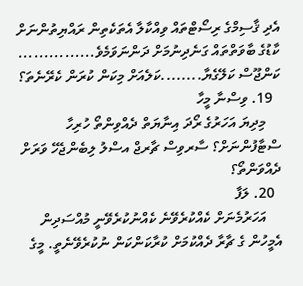އެދި ޤާސިމްގެ ރިސޯޓްތައް ވިއްކާލާ އެތަކެތިން ރައްޔިތުންނަށް ކާޑުގެ ބާވަތްތައް ގަނެދިނުމަށް ދަންނަވަމެވެ............... ކަންޖޫސް ކަލޭގެޔާ........ކަލެއަށް މިކަން ކުރަން ކެރޭނެތަ؟
  19. ވިސްނާ މީހާ
    މިދިޔަ އަހަރުގެ ރޯދަ އިނާޔަތް ދެއްވިންތޯ ހުރިހާ ސްޓާފުންނަށް؟ ސާރވިސް ޗާރޖް އސްލު ލިބެންޖެހޭ ވަރަށް ދެއްވަންތޯ؟
  20. ލަފާ
    އަހަރުމެނަށް ކެއްކުރެވޭނެ ކެއްނުކުރެވޭނީ މުއްސަދިން އެމީހުން ގެ ޗާރާ ދެއްކުމަށް ކުރާކަންކަން ނުކުރެވޭނެތީ. މީގެ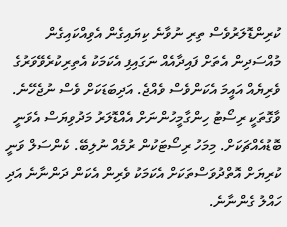ކުރިންޑޮލަރުވެސް ތިރި ނުވާނެ ކިޔައިގެން އެވިއްކައިގެން މުއްސަދިން އެތަށް ފައިދާއެއް ނަގައިފި އެކަމަކު އެތިރިކުރެވޭވަރުގެ ވެރިޔެއް އައީމަ އެކަންވެސް ވެއްޖެ. އަދިބަޑަކަށް ވެސް ނުޖެހޭނެ. ވާގޮތަކީ ރިސޯޓު ހިންގާމީހުންނަށް އެއްޑޮލަރު މަދުވިޔަސް އެވަނީ ބޮޑުއެއްޗަކަށް. މިމަހު ރިސޯޓަކުން ރުމެއް ނުލިބޭ. ކެންސަލް ވަނީ ކުރިޔަށް އޮތްދުވަސްތަކަށް އެކަމަކު ވެރިން އެކަން ދަންނާނެ އަދި ހައްލު ގެންނާނެ.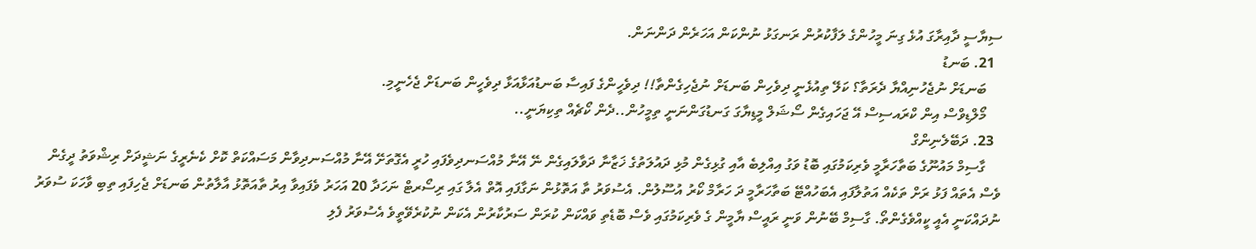ސިޔާސީ ދާއިރާގަ އުޅެ ގިނަ މީހުންގެ ލަފާކުރުން ރަނގަޅު ނުންކަން އަހަރެން ދަންނަން.
  21. ބަނޑު
    ބަނޑަށް ނުޖެހުނިއްޔާ ދެރަތާ؟ ކަލޭ ތިއުޅެނީ ދިވެހިން ބަނޑަށް ނުޖެހިގެންތާ!! ދިވެހީންގެ ފައިސާ ބަނޑުއަޅާއަޅާ ދިވެހީން ބަނޑަށް ޖެހެނީމި.
    މޯލްޑިވްސް އިން ކްރައސިސް އޭ ޖަހައިގެން ސޯޝަލް މީޑިޔާގަ ގަނޑުގަންނަނީ ތިމީހުން..ދެން ކޯޗެއް ތިކިޔަނީ..
  23. ދަބޭލެނިންގް
    ގާސިމް މައުނޫގެ ބަތާހަރާމީ ވެރިކަމުގައި ބޮޑު ވަގު އިއްލިބެ އާއި ގުޅިގެން މުޅި ދައުލަތުގެ ޚަޒާނާ ދަވާލައިގެން ނޭ އޭނާ މުއްސަނދިވެފައި ހުރީ އެގޮތަށޭ އޭނާ މުއްސަނދިވާން މަސައްކަތް ކޮށް ކެނެރީގެ ނަޝީދަށް ރިޝްވަތު ދީގެން ވެސް އެތައް ފަޅު ރަށް ތަކެއް އަތުލާފައި އެބަހުއްޓޭ ބަތާހަރާމީ ދަ ހަރާމް ކޯރު އުސޫލުން. އެސުވަރު ތާ އަތޮޅުން ނަގާފައި އޮތް އެލާ ގައި ރިސޯރޓް ނަހަދާ 20 އަހަރު ވެފައިވާ އިރު ތާއަތޮޅު އާލާތުން ބަނޑަށް ޖެހިފައި ތިބި ވާހަކަ ސުވަރު ނުދައްކަނީ އެއީ ކީއްވެގެންތޯ. ގާސިމް ބޭނުން ވަނީ ރައީސް ޔާމީން ގެ ވެރިކަމުގައި ވެސް ބޮޑެތި ވައްކަން ކުރަން ސަރުކާރުން އެކަން ނުކުރެވޭތީވެ އެސުވަރު ފެލި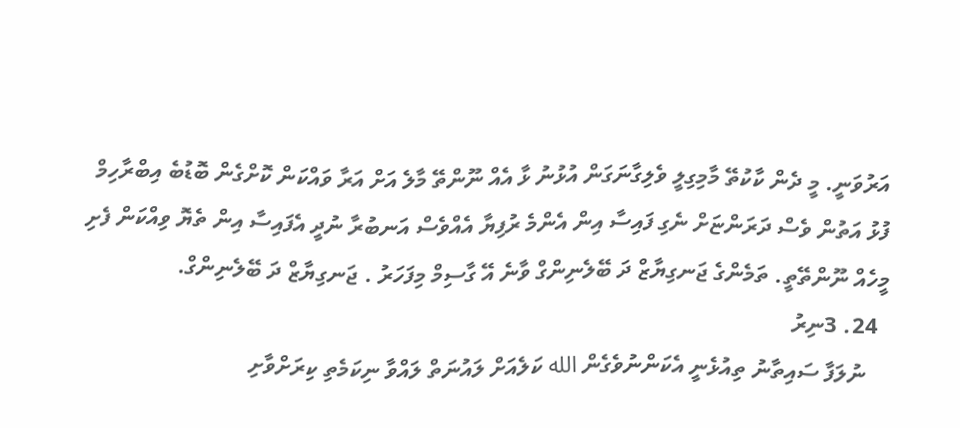އަރުވަނީ. މީ ދެން ކާކުތޭ މާމިގިލީ ވެލިގާނަގަން އުޅުނު ޅާ އެއް ނޫންތޭ މާލެ އަށް އަރާ ވައްކަން ކޮށްގެން ބޮޑުބެ އިބްރާހިމް ފުޅު އަތުން ވެސް ދަރަންޏަށް ނެގި ފައިސާ އިން އެންމެ ރުފިޔާ އެއްވެސް އަނބުރާ ނުދީ އެފައިސާ އިން ތެޔޮ ވިއްކަން ފެށި މީހެއް ނޫންތޭތީ. ތަމެންގެ ޖަނގިޔާޒް ދަ ބޭލެނިންގް ވާނެ އޭ ގާސިމް މިފަހަރު . ޖަނގިޔާޒް ދަ ބޭލެނިންގް.
  24. 3ނިރު
    ނުލަފާ ސައިތާނު ތިއުޅެނީ އެކަންނުވެގެން الله ކަލެއަށް ލައުނަތް ލައްވާ ނިކަމެތި ކިރަށްވާށި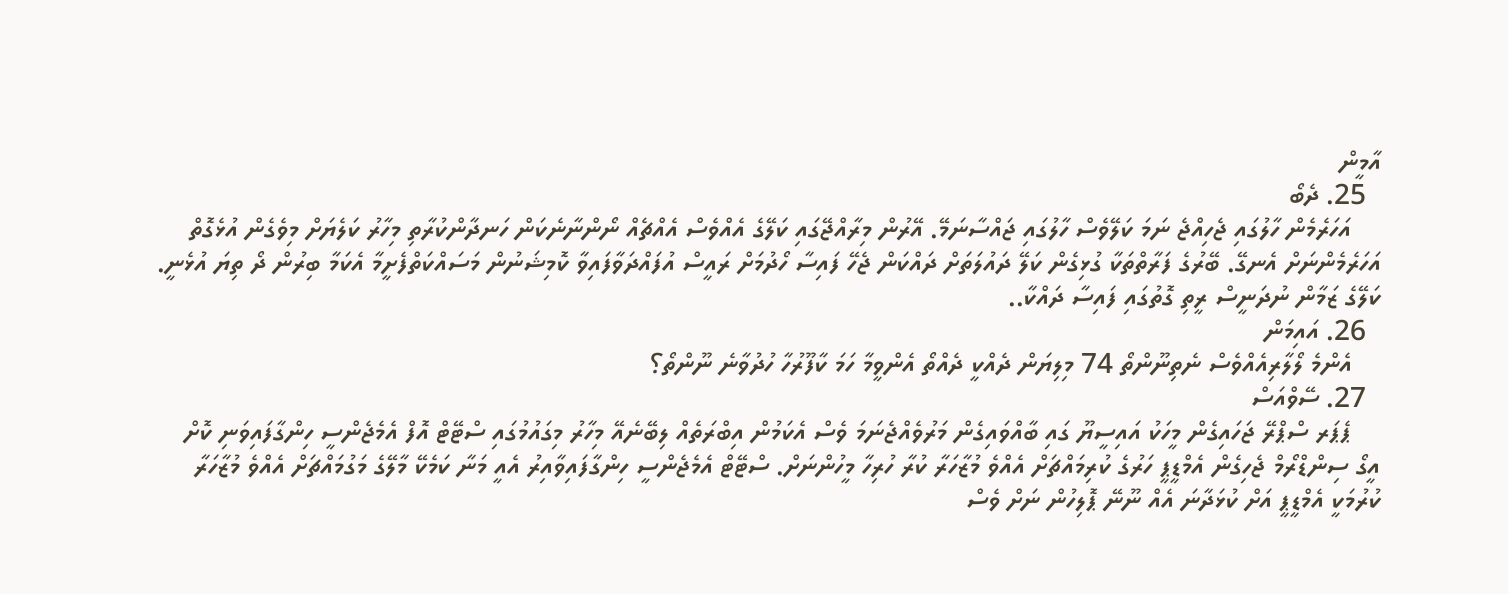އާމީން
  25. ދެބޯ
    އަހަރެމެން ހާލުގައި ޖެހިއްޖެ ނަމަ ކަލޭވެސް ހާލުގައި ޖައްސާނަމޭ. އޭރުން މިރާއްޖޭގައި ކަލޭގެ އެއްވެސް އެއްޗެއް ނޯންނާނެކަން ހަނދާންކުރާތި މިހާރު ކަލެޔަށް މިވެގެން އުޅެގޮތް އަހަރެމެންނަށް އެނގޭ. ބޭރުގެ ފަރާތްތަކާ ގުޅިގެން ކަލޭ ދައުލަތަށް ދައްކަން ޖެހޭ ފައިސާ ހޯދުމަށް ރައީސް އުފައްދަވާފައިވާ ކޮމިޝަނުން މަސައްކަތްފެށީމާ އެކަމާ ބިރުން ދޯ ތިޔަ އުޅެނީ. ކަލޭގެ ޒަމާން ނުދަނީސް ރީތި ގޮތުގައި ފައިސާ ދައްކާ..
  26. އައިމަން
    އެންމެ ލޯލާރިއެއްވެސް ނެތިނޫންތޯ 74 މިލިޔަން ދެއްކީ ދެއްތޯ އެންވީމާ ހަމަ ކާފޫރުހާ ހުދުވާނެ ނޫންތޯ؟
  27. ސޭވްއަސް
    ޕެޕަރ ސްޕްރޭ ޖަހައިގެން މީހަކު އައިސީޔޫ ގައި ބާއްވައިގެން މަރުވެއްޖެނަމަ ވެސް އެކަމުން އިބްރަތެއް ލިބޭނެއޭ މިހާރު މިގައުމުގައި ސްޓޭޓް އޮފް އެމެޖެންސީ ހިންގާފައިވަނި ކޮށް އީގޯ ސިންޑްރޯމް ޖެހިގެން އެމްޑީޕީ ހަރުގެ ކުރިމައްޗަށް އެއްވެ މުޒާހަރާ ކުރާ ހުރިހާ މީހުންނަށް. ސްޓޭޓް އެމެޖެންސީ ހިންގާފައިވާއިރު އެއީ މަނާ ކަމެކޭ މާލޭގެ މަގުމައްޗަށް އެއްވެ މުޒާހަރާ ކުރުމަކީ އެމްޑީޕީ އަށް ކުޅަދާނަ އެއް ނޫނޭ ޕޮލިހުން ނަށް ވެސް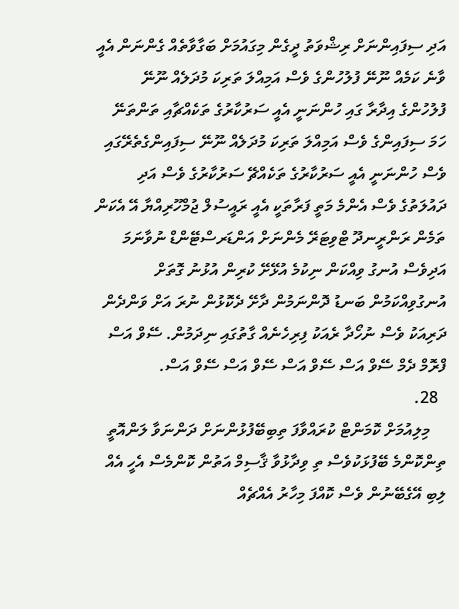އަދި ސިފައިންނަށް ރިޝްވަތު ދީގެން މިގައުމަށް ބަގާވާތެއް ގެންނަން އެއީ ވާނެ ކަމެއް ނޫނޭ ފުލުހުންގެ ވެސް އަމިއްލަ ތަރިކަ މުދަލެއް ނޫނޭ ފުލުހުންގެ އިދާރާ ގައި ހުންނަނީ އެއީ ސަރުކާރުގެ ތަކެއްޗާއި ތަންތަނޭ ހަމަ ސިފައިންގެ ވެސް އަމިއްލަ ތަރިކަ މުދަލެއް ނޫނޭ ސިފައިންގެތެރޭގައި ވެސް ހުންނަނީ އެއީ ސަރުކާރުގެ ތަކެއްޗޭ ސަރުކާރުގެ ވެސް އަދި ދައުލަތުގެ ވެސް އެންމެ މަތީ ފަރާތަކީ އެއީ ރައީސުލް ޖުމްހޫރިއްޔާ އޭ އެކަން ތަމެން ރަންރީނދޫ ޓްވިޓަރޭ މެންނަށް އަންޑަރސްޓޭންޑް ނުވާނަމަ އަދިވެސް އުނގު ވިއްކަން ނިކުމެ އުޅޭށޭ ކުރިން އުޅުނު ގޮތަށް އުނގުވިއްކަމުން ބަނޑު ދޮންނަމުން ދާށޭ ދެކޮޅުން ނުރަ އަށް ވަންދެން ދަރިއަކު ވެސް ނުހޯދާ ރެއަކު ފިރިހެނެއް ގާތުގައި ނިދަމުން. ސޭވް އަސް ފްރޮމް ދެމް ސޭވް އަސް ސޭވް އަސް ސޭވް އަސް ސޭވް އަސް.
  28.
    މިލިއުމަށް ކޮމަންޓް ކުރައްވާފަ ތިބިބޭފުޅުންނަށް ދަންނަވާ ލަންއޮތީ ތިންކޮންމެ ބޭފުޅަކުވެސް ތި ވިދާޅުވާ ޤާސިމް އަތުން ކޮންމެސް އެހީ އެއް ލިބި އޭގެބޭނުން ވެސް ކޮއްފަ މިހާރު އެއްޗެއް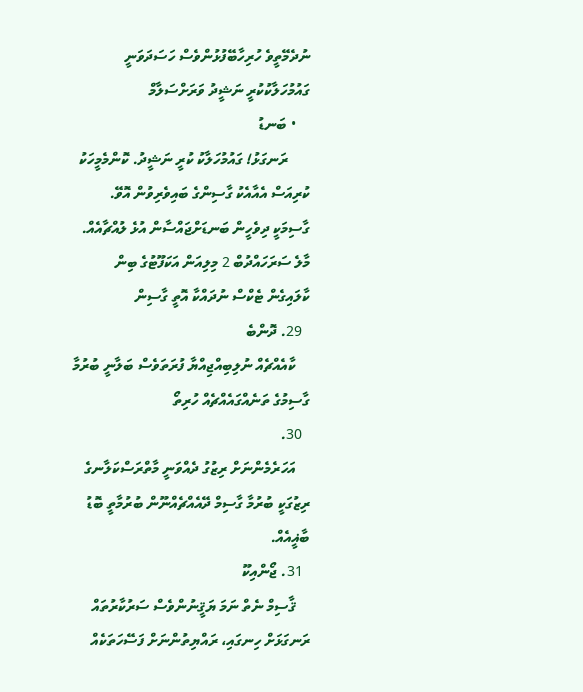ނުދެމޭތީވެ ހުރިހާބޭފުޅުންވެސް ހަސަދަވަނީ ގައުމުހަލާކުކުރީ ނަޝީދު ވަރަށްސަލާމް
    • ބަނޑު
      ރަނގަޅު! ގައުމުހަލާކު ކުރީ ނަޝީދު. ކޮންމެމީހަކު ކުރިއަސް އެއާއެކު ގާސިންގެ ބައިވެރިވުން އޮވޭ. ގާސިމަކީ ދިވެހީން ބަނޑަށްޖައްސާން އުޅެ ލުއްޗާއެއް. މާލެ ސަރަހައްދުބް 2 މިލިއަން އަކަފޫޓުގެ ބިން ކާލައިގެން ޓެކްސް ނުދައްކާ އޮތީ ގާސިން
  29. ދޮންބެ
    ކާއެއްޗެއް ނުލިބިއްޖިއްޔާ ފުރަތަވެސް ބަލާނީ ބުރުމާ ގާސިމުގެ ތަނެއްގައެއްޗެއް ހުރިތޯ
  30.
    އަހަރެމެންނަށް ރިޒުގު ދެއްވަނީ މާތްރަސްކަލާނގެ ރިޒުގަކީ ބުރުމާ ގާސިމް ދޭއެއްޗެއްނޫން ބުރުމާތީ ބޮޑު ބާޣީއެއް.
  31. ޖޯންއިކޫ
    ޤާސިމް ނެތް ނަމަ ޔަޤީނުންވެސް ސަރުކާރުތައް ރަނގަޅަށް ހިނގައި، ރައްޔިތުންނަށް ފަސޭހަތަކެއް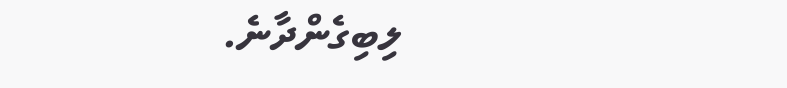ލިބިގެންދާނެ.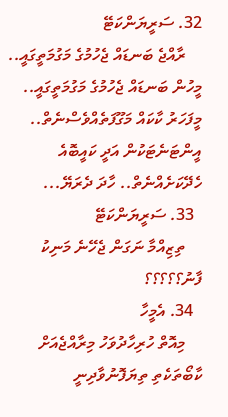32. ސަރީޔަންކަޓޭ
    ރާއްޖެ ބަނޑައް ޖެހުމުގެ މަގުމަތީގައީ.. މީހުން ބަނޑައް ޖެހުމުގެ މަގުމަތީގައީ.. މީފަހަރު ކާކައް މަގޫފަތެއްވެސްނެތް.. އީންޓަނެޓަކުން އަދީ ކައީބޮއެ ހެދޭކަށެއްނެތް.. ހާދަ ދެރަޔޭ...
  33. ސަރީޔަންކަޓޭ
    ތިޒިއްމާ ނަގަން ޖެހޭނެ މަނިކު ފާނު؟؟؟؟؟
  34. އެމީހާ
    މިއޮތް ހުރިހާދުވަހު މިރާއްޖެއަށް ކާބޯތަކެތި ތިޔަފޮނުވާދިނީ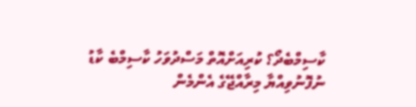ކާސިމްބެދޯ؟ ކުރިއަށްއޮތް މަސްދުވަހު ކާސިމްބެ ކާޑު ނުފޮނުވިއްޔާ މިރާއްޖޭގެ އެންމެން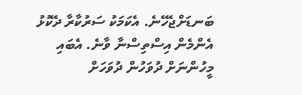ބަނޑަށްޖެހޭނެ. އެކަމަކު ސަރުކާރާ ދެކޮޅު އެންމެން އިސްތިސްނާ ވާނެ. އެބައި މީހުންނަށް ދުވަހުން ދުވަހަށް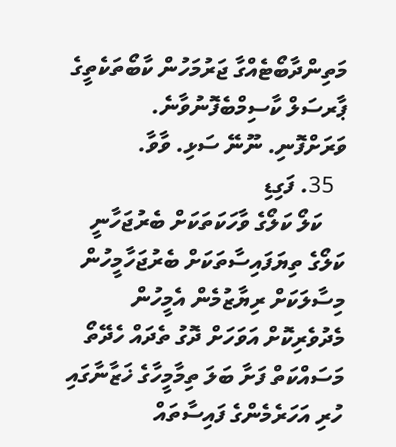މަތިންދާބޯޓެއްގާ ޖަރުމަހުން ކާބޯތަކެތީގެ ޕާރސަލް ކާސިމްބެފޮނުވާނެ. ވަރަށްފޮނި. ނޫނޭ ސަޅި. ވާވާ.
  35. ފަގިޑި
    ކަލޯ ކަލޯގެ ވާހަކަތަކަށް ބެރުޖަހާނީ ކަލޯގެ ތިޔަފައިސާތަކަށް ބެރުޖަހާމީހުން މިސާލަކަށް ރިޔާޒުމެން އެމީހުން މެދުވެރިކޮށް އަވަހަށް ދޮގު ތެދައް ހެދޭތޯ މަސައްކަތް ފަށާ ބަލަ ތިމާމީހާގެ ޚަޒާނާގައި ހުރި އަހަރެމެންގެ ފައިސާތައް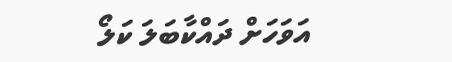އަވަހަށް ދައްކާބަލަ ކަލޯ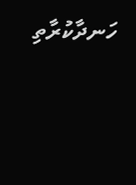ހަނދާކުރާތި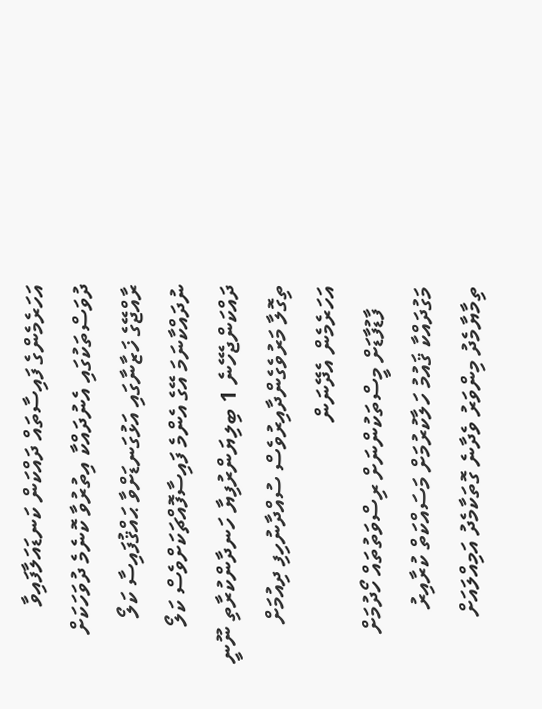އަހަރެމެންގެ ފައިސާތައް ދައްކަން ކަނޑައަލާފައިވާ ދުވަސްތަކުގައި އެނުދައްކާ އިތުރުވާ ކޮނެމެ ދުވަހަކަށް ރާއްޖޭގެ ޚަޒާނާގައި އަޅުގަނޑަށްވާ ޙައްޤުފައިސާ ކަލޯ ނުދައްކާނަމަ އޭގެ އެންމެ ފައިސާފޮއްޗަކަށްވެސް ކަލޯ ދައްކަންޖެހޭނެ 1 ބިލިޔަންރުފިޔާ ހަނދާންކުރާތި ނޫނީ ތިގޮލާ މަރުވެގެންދާއިރުވެސް ސުއްދާނުހިފި ދިއުމަށް އަހަރެމެން އެދޭނަން
    ފާޑުފާޑަށް މީސްތަކުންނަށް ރިސްވަތުތައް ހޯދުމަށް މަގުދައްކާ ޤައުމު ހަލާކުރުމަށް މަސައްކަތް ކުރާއިރު ތިމާޔާމެދު މިންވަރު ވެދާނެ ގޮތަކާމެދު އަމިއްލައަށް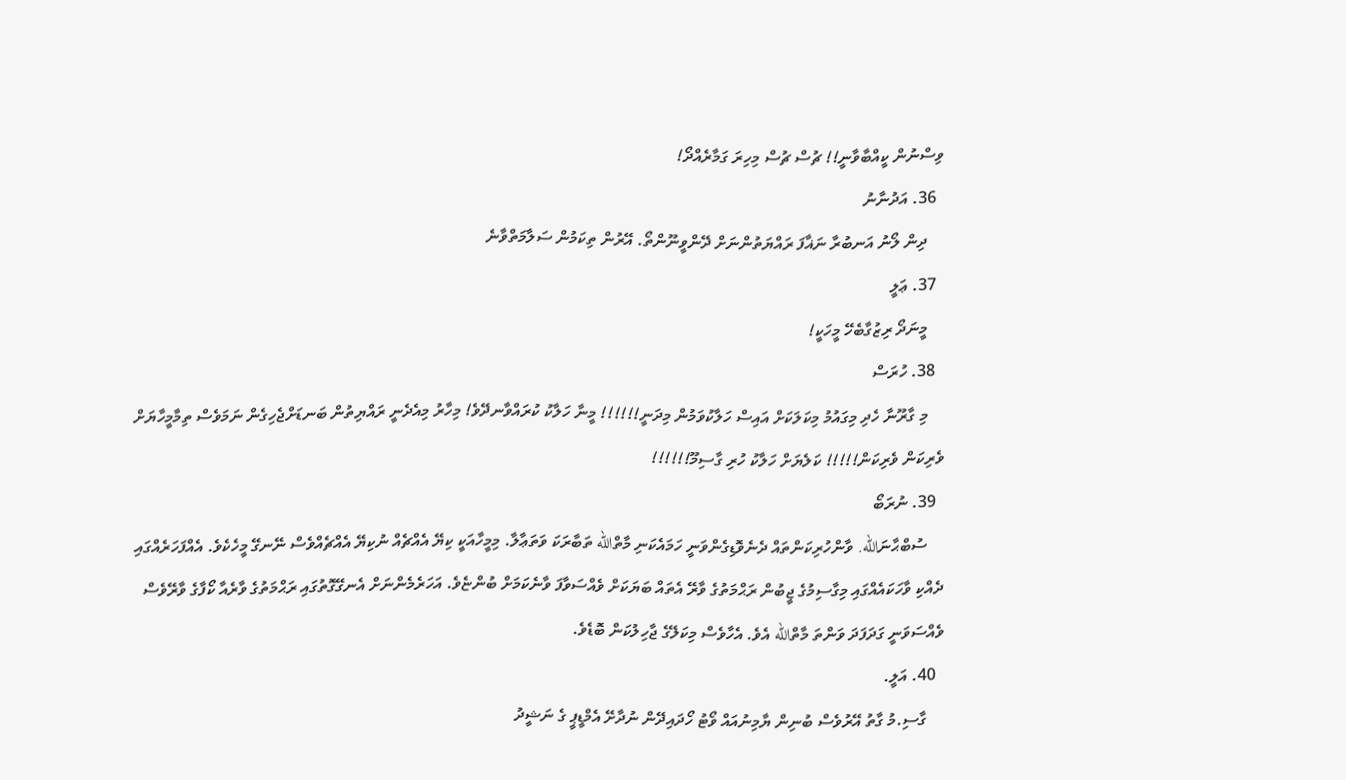ވިސްނުން ކީއްބާވާނީ!! ޗުސް ޗުސް މިހިރަ ގަމާރެއްދޯ!
  36. އަދުނާނު
    ދިން ލޯނު އަނބުރާ ނަޣާފަ ރައްޔަތުންނަށް ދޭންވީނޫންތޯ. އޭރުން ތިކަމުން ސަލާމަތްވާނެ
  37. ޢަލީ
    މީނަދޯ ރިޒުގާބެހޭ މީހަކީ!
  38. ހުރަސް
    މި ގާރޫނާ ހެދި މިގައުމު މިކަލަކަށް އައިސް ހަލާކުވަމުން މިދަނީ!!!!!! މީނާ ހަލާކު ކުރައްވާނދޭވެ! މިހާރު މިއެދެނީ ރައްޔިތުން ބަނޑަށްޖެހިގެން ނަމަވެސް ތިމާމީހާޔަށް ވެރިކަން ވެރިކަން!!!!! ކަލެޔަށް ހަލާކު ހުރި ގާސިމޫ!!!!!!
  39. ނުރަބޯ
    ސުބްޙާނަالله. ވާންހުރިކަންތައް ދެނެވޮޑިގެންވަނީ ހަމައެކަނި މާތްالله ތަބާރަކަ ވަތަޢާލާ. މިމީހާއަކީ ކިޔޭ އެއްޗެއް ނުކިޔޭ އެއްޗެއްވެސް ނޭނގޭ މީހެކެވެ. އެއްފަހަރެއްގައި ދެއްކި ވާހަކައެއްގައި މިގާސިމުގެ ޖީބުން ރަޙްމަތުގެ ވާރޭ އެތައް ބަޔަކަށް ވެއްސަވާފަ ވާނެކަމަށް ބުންޏެވެ. އަހަރެމެންނަށް އެނގޭގޮތުގައި ރަޙްމަތުގެ ވާރެއާ ކޯފާގެ ވާރޭވެސް ވެއްސަވަނީ ގަދަފަދަ ވަންތަ މާތްالله އެވެ. އެހާވެސް މިކަލޭގެ ޖާހިލުކަން ބޮޑެވެ.
  40. އަލީ.
    ގާސި.މު ގާތު އޭރުވެސް ބުނިން ޔާމިނުއައް ވޯޓު ހޯދައިދޭން ނުދާށޭ އެމްޑީޕީ ގެ ނަޝީދު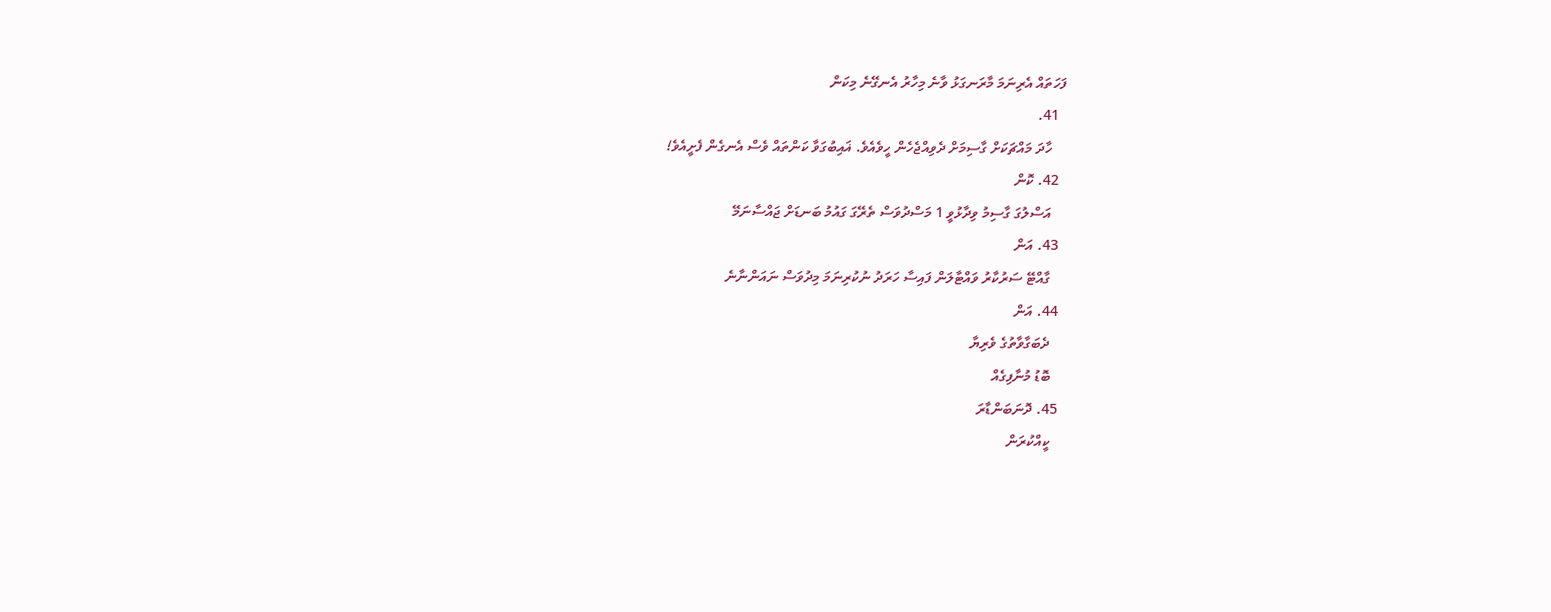ފަހަތައް އެރިނަމަ މާރަނގަޅު ވާނެ މިހާރު އެނގޭނެ މިކަން
  41.
    ހާދަ މައްޗަކަށް ގާސިމަށް ދެވިއްޖެހެން ހީވެއެވެ. ޣައިބުގަވާ ކަންތައް ވެސް އެނގެން ފެށީއެވެ!
  42. ކޮން
    އަސްލުގަ ގާސިމު ވިދާޅުވީ 1 މަސްދުވަސް ތެރޭގަ ގައުމު ބަނޑަށް ޖައްސާނަމޭ
  43. އަން
    ގާއްޓޭ ސަރުކާރު ވައްޓާލަން ފައިސާ ހަރަދު ނުކުރިނަމަ މިދުވަސް ނައަންނާނެ
  44. އަން
    ދެބަގާވާތުގެ ވެރިޔާ
    ބޮޑު މުނާފިގެއް
  45. ދޮނަބަންޑާރަ
    ކީއްކުރަން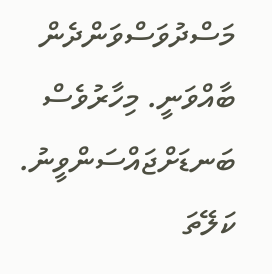މަސްދުވަސްވަންދެން ބާއްވަނީ. މިހާރުވެސް ބަނޑަށްޖައްސަންވީނު. ކަލޭތަ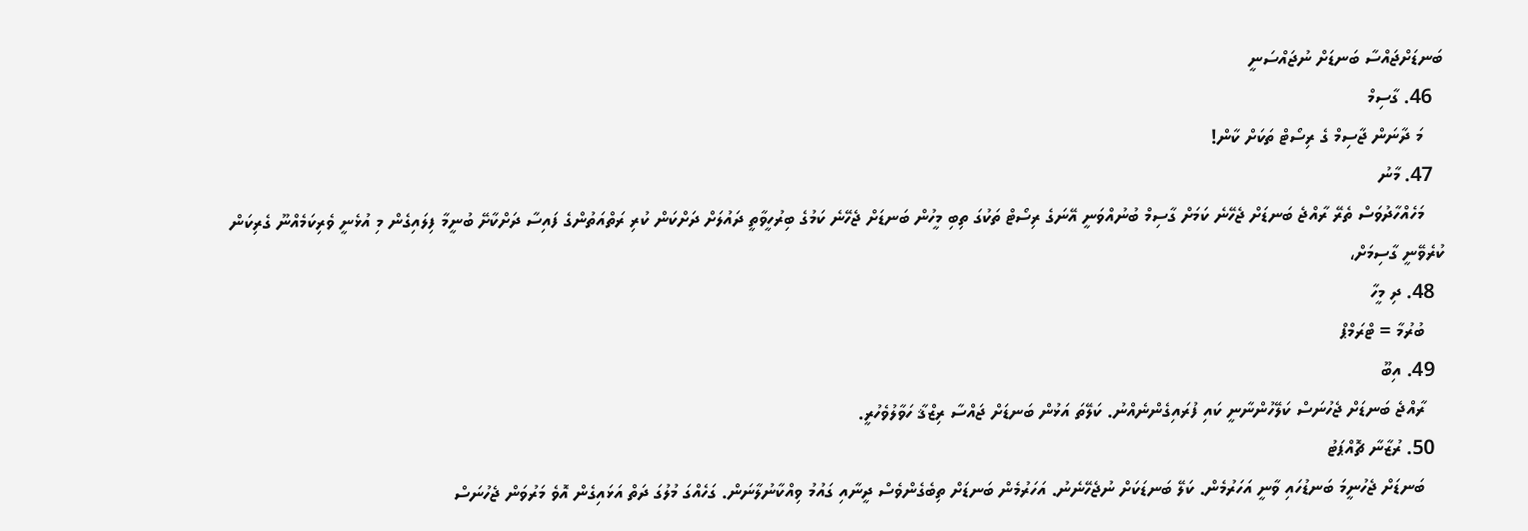ބަނޑަށްޖައްސާ ބަނޑަށް ނުޖައްސަނީ
  46. ގާސިމް
    މަ ދާނަން ޖާސިމް ގެ ރިސޯޓް ތަކަށް ކާން!
  47. މާނު
    މަހެއްހާދުވަސް ތެރޭ ރާއްޖެ ބަނޑަށް ޖެހޭނެ ކަމަށް ގާސިމް ބުނުއްވަނީ އޭނަގެ ރިސޯޓް ތަކުގަ ތިބި މީހުން ބަނޑަށް ޖެހޭނެ ކަމުގެ ބިރުހީވާތީ ދައުލަށް ދަށްކަން ކުރި ރަތްއަތުންގެ ފައިސާ ދަށްކާށޭ ބުނީމާ ފިލައިގެން މި އުޅެނީ ވެރިކަމެއްނޫ ގެރިކަން ކުރެވޭނީ ގާސިމަށް،
  48. ދި މީހާ
    ބުރުމާ = ޓްރަމްޕް
  49. އިބޫ
    ރާއްޖެ ބަނޑަށް ޖެހުނަސް ކަލޭހުންނާނީ ކައި ފުރައިގެންނެއްނު. ކަލޭތަ އަޅުން ބަނޑަށް ޖައްސާ ރިޒްޤާ ހަވާލުވެހުރީ.
  50. ރުޒާނާ ޗޮއްޕަޓު
    ބަނޑަށް ޖެހުނީމަ ބަނޑުހައި ވާނީ އަހަރުމެން. ކަލޭ ބަނޑަކަށް ނުޖެހޭނެނު. އަހަރުމެން ބަނޑަށް ތިބެގެންވެސް ދީނާއި ގައުމު ވިއްކާނުލާނަން. ގަހެއްގަ މުލުގަ ދަތް އަޅައިގެން އޮވެ މަރުވަން ޖެހުނަސް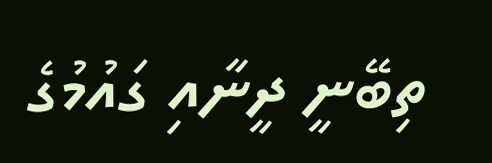ތިބޭނީ ދީނާއި ގައުމުގެ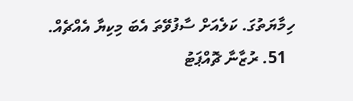ހިމާޔަތުގަ. ކަލެއަށް ސާފުވޭތަ އެބަ މިކިޔާ އެއްޗެއް.
  51. ރުޒާނާ ޗޮއްޕަޓު